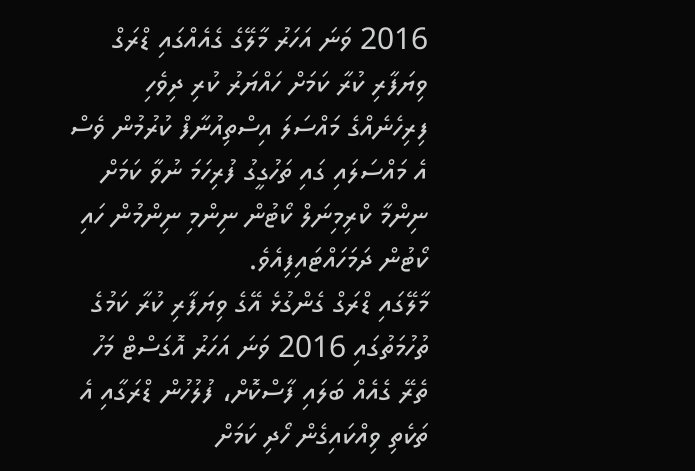2016 ވަނަ އަހަރު މާލޭގެ ގެއެއްގައި ޑްރަގް ވިޔަފާރި ކުރާ ކަމަށް ހައްޔަރު ކުރި ދިވެހި ފިރިހެނެއްގެ މައްސަލަ އިސްތިއުނާފް ކުރުމުން ވެސް އެ މައްސަލައި ގައި ތަހުގީގު ފުރިހަމަ ނުވާ ކަމަށް ނިންމާ ކްރިމިނަލް ކޯޓުން ނިންމި ނިންމުން ހައި ކޯޓުން ދަމަހައްޓައިފިއެވެ.
މާލޭގައި ޑްރަގް ގެންގުޅެ އޭގެ ވިޔަފާރި ކުރާ ކަމުގެ ތުހުމަތުގައި 2016 ވަނަ އަހަރު އޮގަސްޓް މަހު ތެރޭ ގެއެއް ބަލައި ފާސްކޮށް، ފުލުހުން ޑްރަގާއި އެ ތަކެތި ވިއްކައިގެން ހޯދި ކަމަށް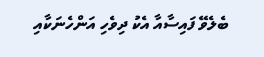ބެލެވޭ ފައިސާއާ އެކު ދިވެހި އަންހެނަކާއި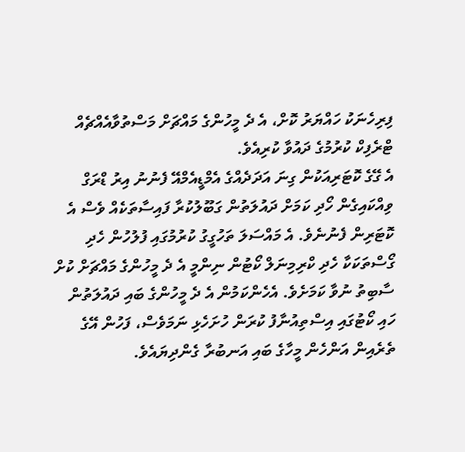ފިރިހެނަކު ހައްޔަރު ކޮށް، އެ ދެ މީހުންގެ މައްޗަށް މަސްތުވާއެއްޗެއް ޓްރެފިކް ކުރުމުގެ ދައުވާ ކުރިއެވެ.
އެ ގޭގެ ކޮޓަރިއަކުން ގިނަ އަދަދެއްގެ އެމްޑީއެމްއޭ ފެނުނު އިރު ޑްރަގް ވިއްކައިގެން ހޯދި ކަމަށް ދައުލަތުން ގަބޫލުކުރާ ފައިސާތަކެއް ވެސް އެ ކޮޓަރިން ފެނުނެވެ. އެ މައްސަލަ ތަހުގީގު ކުރުމުގައި ފުލުހުން ހެދި ގޯސްތަކަކާ ހެދި ކްރިމިނަލް ކޯޓުން ނިންމީ އެ ދެ މީހުންގެ މައްޗަށް ކުށް ސާބިތު ނުވާ ކަމަށެވެ. އެހެންކަމުން އެ ދެ މީހުންގެ ބައި ދައުލަތުން ހައި ކޯޓުގައި އިސްތިއުނާފު ކުރަން ހުށަހެޅި ނަމަވެސް، ފަހުން އޭގެ ތެރެއިން އަންހެން މީހާގެ ބައި އަނބުރާ ގެންދިޔައެވެ.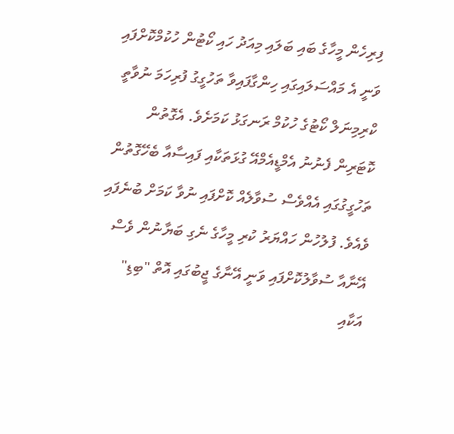ފިރިހެން މީހާގެ ބައި ބަލައި މިއަދު ހައި ކޯޓުން ހުކުމްކޮށްފައި ވަނީ އެ މައްސަލައިގައި ހިންގާފައިވާ ތަހުގީގު ފުރިހަމަ ނުވާތީ ކްރިމިނަލް ކޯޓުގެ ހުކުމް ރަނގަޅު ކަމަށެވެ. އެގޮތުން ކޮޓަރިން ފެނުނު އެމްޑީއެމްއޭ ގުޅަތަކާއި ފައިސާއާ ބެހޭގޮތުން ތަހުގީގުގައި އެއްވެސް ސުވާލެއް ކޮށްފައި ނުވާ ކަމަށް ބުނެފައި ވެއެވެ. ފުލުހުން ހައްޔަރު ކުރި މީހާގެ ނެގި ބަޔާނުން ވެސް އޭނާއާ ސުވާލުކޮށްފައި ވަނީ އޭނާގެ ޖީބުގައި އޮތް "ބިޑި" އަކާއި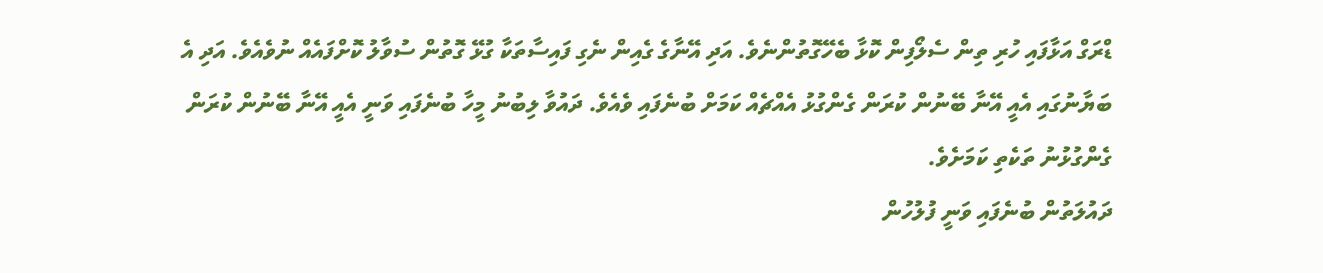ޑްރަގް އަޅާފައި ހުރި ތިން ސެލޯފިން ކޮޅާ ބެހޭގޮތުންނެވެ. އަދި އޭނާގެ ގެއިން ނެގި ފައިސާތަކާ ގުޅޭ ގޮތުން ސުވާލު ކޮށްފައެއް ނުވެއެވެ. އަދި އެ ބަޔާނުގައި އެއީ އޭނާ ބޭނުން ކުރަން ގެންގުޅު އެއްޗެއް ކަމަށް ބުނެފައި ވެއެވެ. ދައުވާ ލިބުނު މީހާ ބުނެފައި ވަނީ އެއީ އޭނާ ބޭނުން ކުރަން ގެންގުޅުނު ތަކެތި ކަމަށެވެ.
ދައުލަތުން ބުނެފައި ވަނީ ފުލުހުން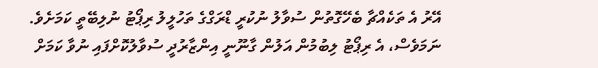އޭރު އެ ތަކެއްޗާ ބެހޭގޮތުން ސުވާލު ނުކުރީ ޑްރަގްގެ ތަހުލީލު ރިޕޯޓު ނުލިބޭތީ ކަމަށެވެ. ނަމަވެސް، އެ ރިޕޯޓު ލިބުމުން އަލުން ގާނޫނީ އިންޒާރުދީ ސުވާލުކޮށްފައި ނުވާ ކަމަށް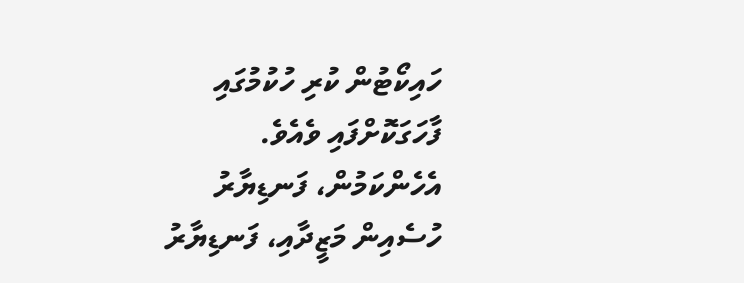ހައިކޯޓުން ކުރި ހުކުމުގައި ފާހަގަކޮށްފައި ވެއެވެ. އެހެންކަމުން، ފަނޑިޔާރު ހުސެއިން މަޒީދާއި، ފަނޑިޔާރު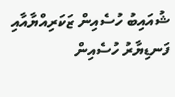ޝުއައިބު ހުސެއިން ޒަކަރިއްޔާއާއި ފަނޑިޔާރު ހުސެއިން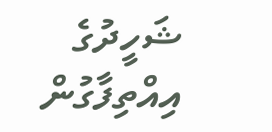ޝަހީދުގެ އިއްތިފާގުން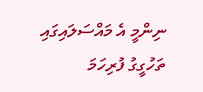ނިންމީ އެ މައްސަލައިގައި ތަހުގީގު ފުރިހަމަ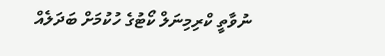ނުވާތީ ކްރިމިނަލް ކޯޓުގެ ހުކުމަށް ބަދަލެއް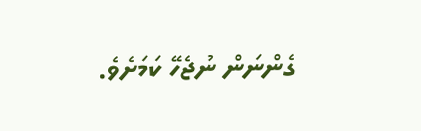ގެންނަން ނުޖެހޭ ކަމަށެވެ.